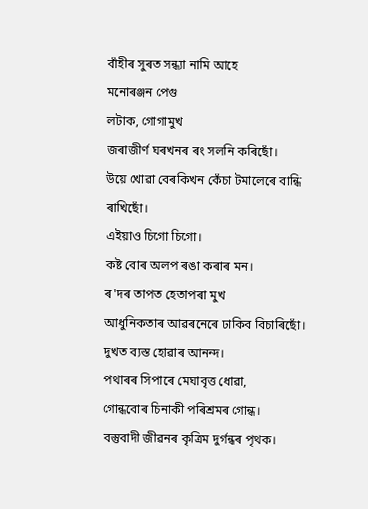বাঁহীৰ সুৰত সন্ধ্যা নামি আহে
মনোৰঞ্জন পেগু
লটাক, গোগামুখ
জৰাজীৰ্ণ ঘৰখনৰ ৰং সলনি কৰিছোঁ।
উয়ে খোৱা বেৰকিখন কেঁচা টমালেৰে বান্ধি ৰাখিছোঁ।
এইয়াও চিগো চিগো।
কষ্ট বোৰ অলপ ৰঙা কৰাৰ মন।
ৰ'দৰ তাপত হেতাপৰা মুখ
আধুনিকতাৰ আৱৰনেৰে ঢাকিব বিচাৰিছোঁ।
দুখত ব্যস্ত হোৱাৰ আনন্দ।
পথাৰৰ সিপাৰে মেঘাবৃত্ত ধোৱা,
গোন্ধবোৰ চিনাকী পৰিশ্ৰমৰ গোন্ধ।
বস্তুবাদী জীৱনৰ কৃত্ৰিম দুৰ্গন্ধৰ পৃথক।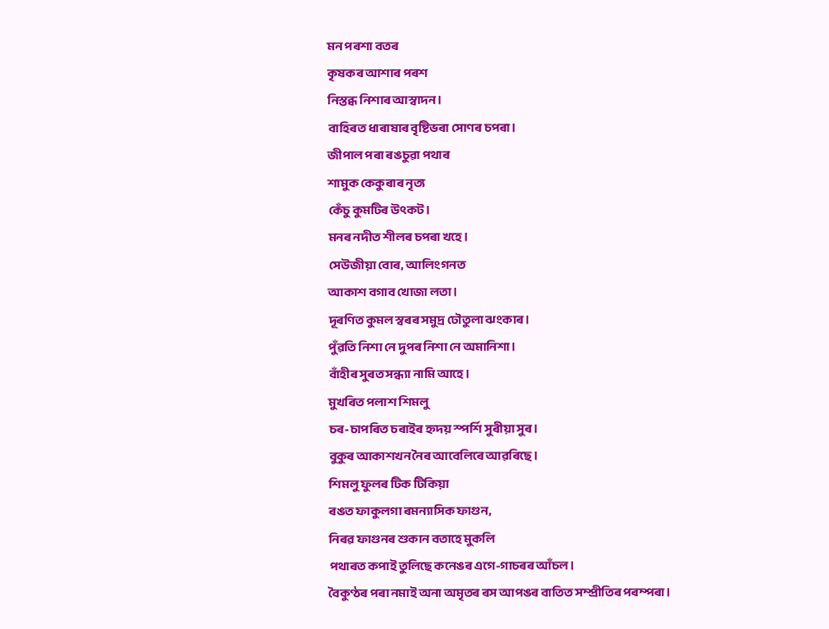মন পৰশা বতৰ
কৃষকৰ আশাৰ পৰশ
নিস্তব্ধ নিশাৰ আস্বাদন।
বাহিৰত ধাৰাষাৰ বৃষ্টিভৰা সোণৰ চপৰা।
জীপাল পৰা ৰঙচুৱা পথাৰ
শামুক কেকুৰাৰ নৃত্য
কেঁচু কুমটিৰ উৎকট।
মনৰ নদীত শীলৰ চপৰা খহে।
সেউজীয়া বোৰ, আলিংগনত
আকাশ বগাব খোজা লতা।
দূৰণিত কুমল স্বৰৰ সমুদ্ৰ ঢৌতুলা ঝংকাৰ।
পুঁৱতি নিশা নে দুপৰ নিশা নে অমানিশা।
বাঁহীৰ সুৰত সন্ধ্যা নামি আহে।
মুখৰিত পলাশ শিমলু
চৰ-চাপৰিত চৰাইৰ হ্নদয় স্পৰ্শি সুৰীয়া সুৰ।
বুকুৰ আকাশখন নৈৰ আবেলিৰে আৱৰিছে।
শিমলু ফুলৰ টিক টিকিয়া
ৰঙত ফাকুলগা ৰমন্যাসিক ফাগুন,
নিৰৱ ফাগুনৰ শুকান বতাহে মুকলি
পথাৰত কপাই তুলিছে কনেঙৰ এগে-গাচৰৰ আঁচল।
বৈকুণ্ঠৰ পৰা নমাই অনা অমৃতৰ ৰস আপঙৰ বাতিত সম্প্ৰীতিৰ পৰম্পৰা।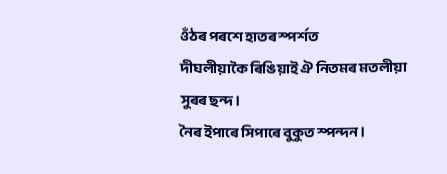ওঁঠৰ পৰশে হাতৰ স্পৰ্শত
দীঘলীয়াকৈ ৰিঙিয়াই ঐ নিতমৰ মতলীয়া সুৰৰ ছন্দ।
নৈৰ ইপাৰে সিপাৰে বুকুত স্পন্দন।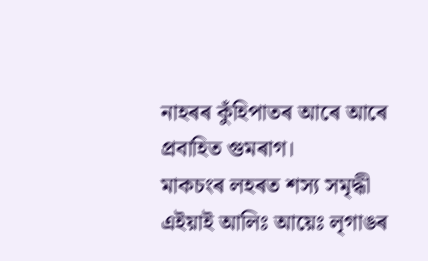নাহৰৰ কুঁহিপাতৰ আৰে আৰে
প্ৰবাহিত গুমৰাগ।
মাকচংৰ লহৰত শস্য সমৃদ্ধী
এইয়াই আলিঃ আয়েঃ লৃগাঙৰ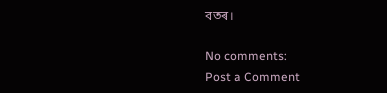বতৰ।

No comments:
Post a Comment